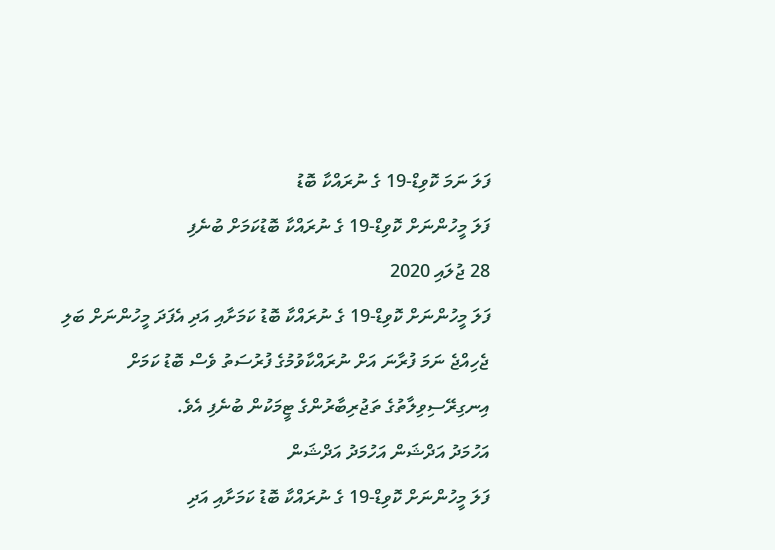ފަލަ ނަމަ ކޮވިޑް-19 ގެ ނުރައްކާ ބޮޑު
ފަލަ މީހުންނަށް ކޮވިޑް-19 ގެ ނުރައްކާ ބޮޑުކަމަށް ބުނެފި
28 ޖުލައި 2020
ފަލަ މީހުންނަށް ކޮވިޑް-19 ގެ ނުރައްކާ ބޮޑު ކަމަށާއި އަދި އެފަދަ މީހުންނަށް ބަލި ޖެހިއްޖެ ނަމަ ފުރާނަ އަށް ނުރައްކާވުމުގެ ފުރުސަތު ވެސް ބޮޑު ކަމަށް އިނގިރޭސިވިލާތުގެ ތަޖުރިބާރުންގެ ޓީމަކުން ބުނެފި އެވެ.
އަހުމަދު އަދްޝަން އަހުމަދު އަދްޝަން
ފަލަ މީހުންނަށް ކޮވިޑް-19 ގެ ނުރައްކާ ބޮޑު ކަމަށާއި އަދި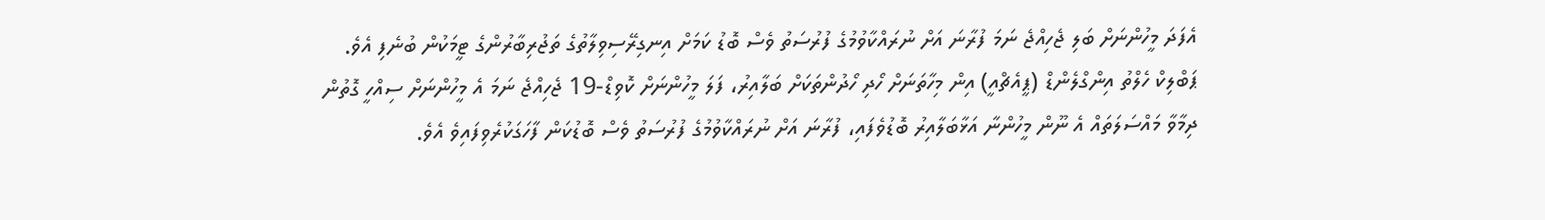އެފަދަ މީހުންނަށް ބަލި ޖެހިއްޖެ ނަމަ ފުރާނަ އަށް ނުރައްކާވުމުގެ ފުރުސަތު ވެސް ބޮޑު ކަމަށް އިނގިރޭސިވިލާތުގެ ތަޖުރިބާރުންގެ ޓީމަކުން ބުނެފި އެވެ.
ޕަބްލިކް ހެލްތު އިންގްލެންޑް (ޕީއެޗްއީ) އިން މިހާތަނަށް ހޯދި ހޯދުންތަކަށް ބަލާއިރު، ފަލަ މީހުންނަށް ކޮވިޑް-19 ޖެހިއްޖެ ނަމަ އެ މީހުންނަށް ސިއްހީ ގޮތުން ދިމާވާ މައްސަލަތައް އެ ނޫން މީހުންނާ އަޅާބަލާއިރު ބޮޑުވެފައި، ފުރާނަ އަށް ނުރައްކާވުމުގެ ފުރުސަތު ވެސް ބޮޑުކަން ފާހަގަކުރެވިފައިވެ އެވެ.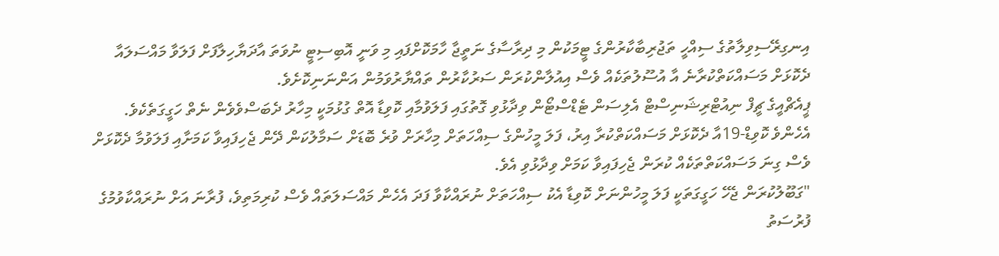އިނގިރޭސިވިލާތުގެ ސިއްހީ ތަޖުރިބާކާރުންގެ ޓީމަކުން މި ދިރާސާގެ ނަތީޖާ ހާމަކޮށްފައި މި ވަނީ އޮބިސިޓީ ނުވަތަ އާދަޔާހިލާފަށް ފަލަވާ މައްސަލައާ ދެކޮޅަށް މަސައްކަތްކުރާނެ އާ އުސޫލުތަކެއް ވެސް އިއުލާންކުރަން ސަރުކާރުން ތައްޔާރުވަމުން އަންނަނިކޮށެވެ.
ޕީއެޗްއީގެ ޗީފް ނިއުޓްރިޝަނިސްޓް އެލިސަން ޓެޑްސްޓޯން ވިދާޅުވި ގޮތުގައި ފަލަވުމާއި ކޮވިޑާ އޮތް ގުޅުމަކީ މިހާރު ދެބަސްވެވެން ނެތް ހަގީގަތެކެވެ. އެހެންވެ ކޮވިޑް-19އާ ދެކޮޅަށް މަސައްކަތްކުރާ އިރު، ފަލަ މީހުންގެ ސިއްހަތަށް މިހާރަށް ވުރެ ބޮޑަށް ސަމާލުކަން ދޭން ޖެހިފައިވާ ކަމަށާއި ފަލަވުމާ ދެކޮޅަށް ވެސް ގިނަ މަސައްކަތްތަކެއް ކުރަން ޖެހިފައިވާ ކަމަށް ވިދާޅުވި އެވެ.
"ގަބޫލުކުރަން ޖެހޭ ހަގީގަތަކީ ފަލަ މީހުންނަށް ކޮވިޑާ އެކު ސިއްހަތަށް ނުރައްކާވާ ފަދަ އެހެން މައްސަލަތައް ވެސް ކުރިމަތިވެ، ފުރާނަ އަށް ނުރައްކާވުމުގެ ފުރުސަތު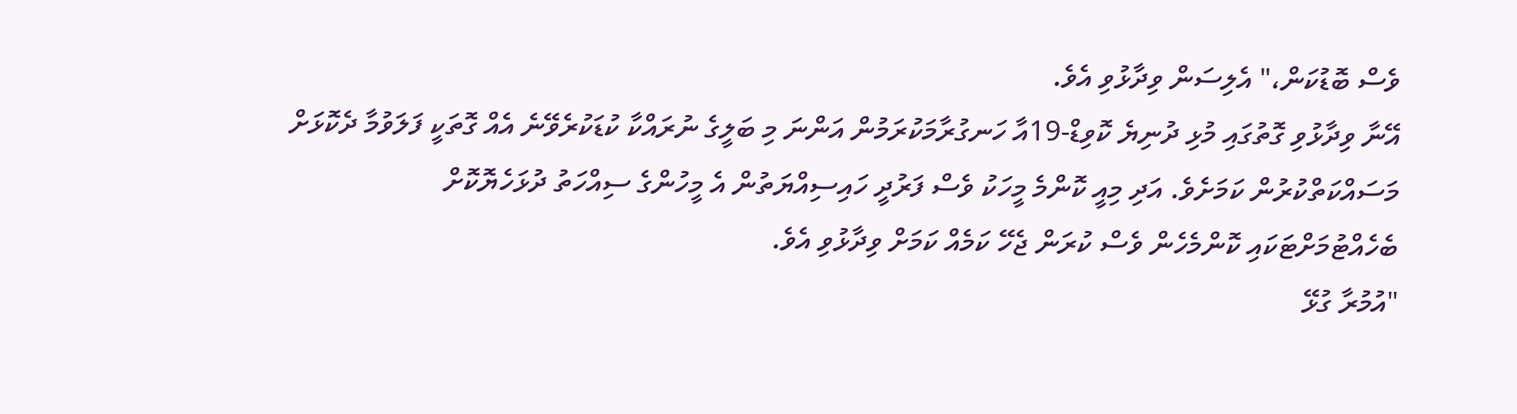ވެސް ބޮޑުކަން،" އެލިސަން ވިދާޅުވި އެވެ.
އޭނާ ވިދާޅުވި ގޮތުގައި މުޅި ދުނިޔެ ކޮވިޑް-19އާ ހަނގުރާމަކުރަމުން އަންނަ މި ބަލީގެ ނުރައްކާ ކުޑަކުރެވޭނެ އެއް ގޮތަކީ ފަލަވުމާ ދެކޮޅަށް މަސައްކަތްކުރުން ކަމަށެވެ. އަދި މިއީ ކޮންމެ މީހަކު ވެސް ފަރުދީ ހައިސިއްޔަތުން އެ މީހުންގެ ސިއްހަތު ދުޅަހެޔޮކޮށް ބެހެއްޓުމަށްޓަކައި ކޮންމެހެން ވެސް ކުރަން ޖެހޭ ކަމެއް ކަމަށް ވިދާޅުވި އެވެ.
"އުމުރާ ގުޅޭ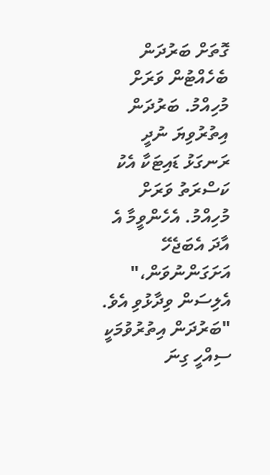ގޮތަށް ބަރުދަން ބެހެއްޓުން ވަރަށް މުހިއްމު. ބަރުދަން އިތުރުވިޔަ ނުދީ ރަނގަޅު ޑައިޓަކާ އެކު ކަސްރަތު ވަރަށް މުހިއްމު. އެހެންވީމާ އެ އާދަ އެބަޖެހޭ އަށަގަންނުވަން،" އެލިސަން ވިދާޅުވި އެވެ. "ބަރުދަން އިތުރުވުމަކީ ސިއްހީ ގިނަ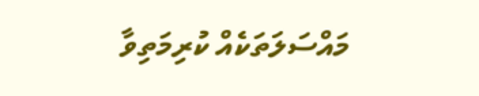މައްސަލަތަކެއް ކުރިމަތިވާ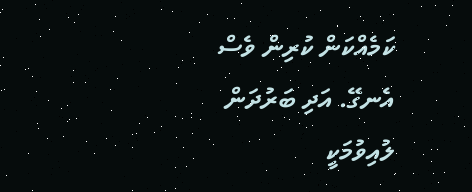ކަމެއްކަން ކުރިން ވެސް އެނގޭ. އަދި ބަރުދަން ލުއިވުމަކީ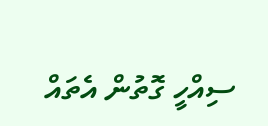ސިއްހީ ގޮތުން އެތައް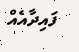ފައިދާއެއް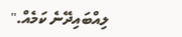ލިއްބައިދޭނެ ކަމެއް."